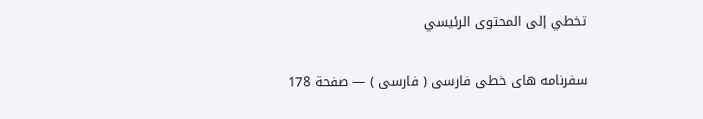تخطي إلى المحتوى الرئيسي

سفرنامه هاى خطى فارسى ( فارسى ) — صفحة 178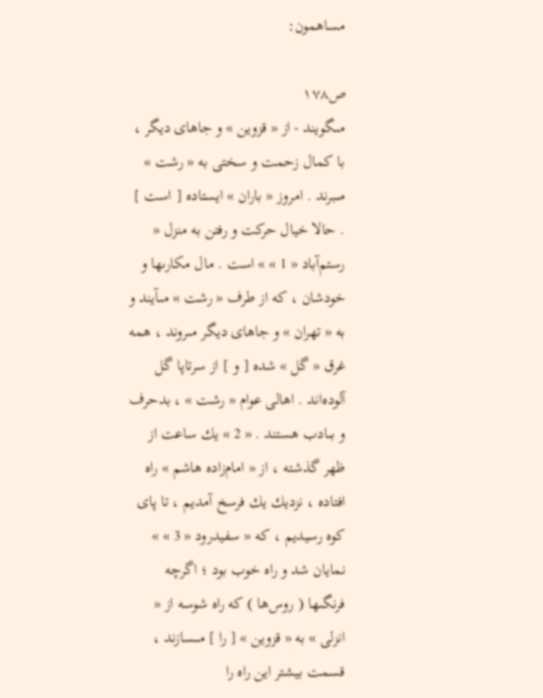مساهمون:

ص١٧٨
مىگويند - از « قزوين » و جاهاى ديگر ، با كمال زحمت و سختى به « رشت » مىبرند . امروز « باران » ايستاده [ است ] . حالا خيال حركت و رفتن به منزل « رستم‌آباد « 1 » » است . مال مكارىها و خودشان ، كه از طرف « رشت » مىآيند و به « تهران » و جاهاى ديگر مىروند ، همه غرق « گل » شده [ و ] از سرتاپا گل آلوده‌اند . اهالى عوام « رشت » ، بدحرف و بىادب هستند . « 2 » يك ساعت از ظهر گذشته ، از « امام‌زاده هاشم » راه افتاده ، نزديك يك فرسخ آمديم ، تا پاى كوه رسيديم ، كه « سفيدرود « 3 » » نمايان شد و راه خوب بود ؛ اگرچه فرنگىها ( روس‌ها ) كه راه شوسه از « انزلى » به « قزوين » [ را ] مىسازند ، قسمت بيشتر اين راه را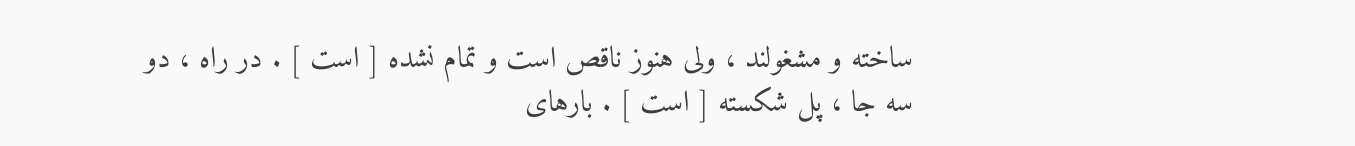ساخته و مشغولند ، ولى هنوز ناقص است و تمام نشده [ است ] . در راه ، دو سه جا ، پل شكسته [ است ] . بارهاى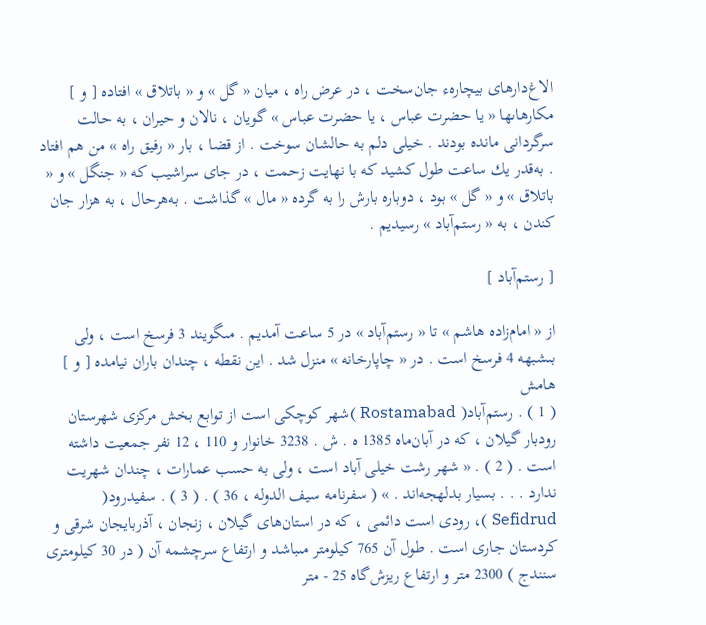الاغ‌دارهاى بيچارهء جان‌سخت ، در عرض راه ، ميان « گل » و « باتلاق » افتاده [ و ] مكارهاىها « يا حضرت عباس ، يا حضرت عباس » گويان ، نالان و حيران ، به حالت سرگردانى مانده بودند . خيلى دلم به حالشان سوخت . از قضا ، بار « رفيق راه » من هم افتاد . به‌قدر يك ساعت طول كشيد كه با نهايت زحمت ، در جاى سراشيب كه « جنگل » و « باتلاق » و « گل » بود ، دوباره بارش را به گرده « مال » گذاشت . به‌هرحال ، به هزار جان كندن ، به « رستم‌آباد » رسيديم .

[ رستم‌آباد ]

از « امام‌زاده هاشم » تا « رستم‌آباد » در 5 ساعت آمديم . مىگويند 3 فرسخ است ، ولى بىشبهه 4 فرسخ است . در « چاپارخانه » منزل شد . اين نقطه ، چندان باران نيامده [ و ]
هامش
( 1 ) . رستم‌آباد( Rostamabad )شهر كوچكى است از توابع بخش مركزى شهرستان رودبار گيلان ، كه در آبان‌ماه 1385 ه . ش . 3238 خانوار و 110 ، 12 نفر جمعيت داشته است . ( 2 ) . « شهر رشت خيلى آباد است ، ولى به حسب عمارات ، چندان شهريت ندارد . . . بسيار بدلهجه‌اند . » ( سفرنامه سيف الدوله ، 36 ) . ( 3 ) . سفيدرود( Sefidrud )، رودى است دائمى ، كه در استان‌هاى گيلان ، زنجان ، آذربايجان شرقى و كردستان جارى است . طول آن 765 كيلومتر مىباشد و ارتفاع سرچشمه آن ( در 30 كيلومترى سنندج ) 2300 متر و ارتفاع ريزش‌گاه 25 - متر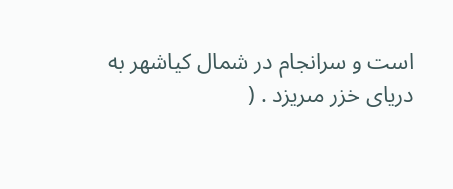است و سرانجام در شمال كياشهر به درياى خزر مىريزد . (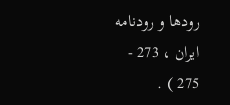رودها و رودنامه ايران ، 273 - 275 ) .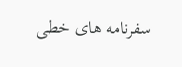سفرنامه هاى خطى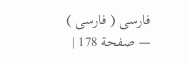فارسى ( فارسى ) — صفحة 178 |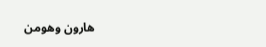هارون وهومن